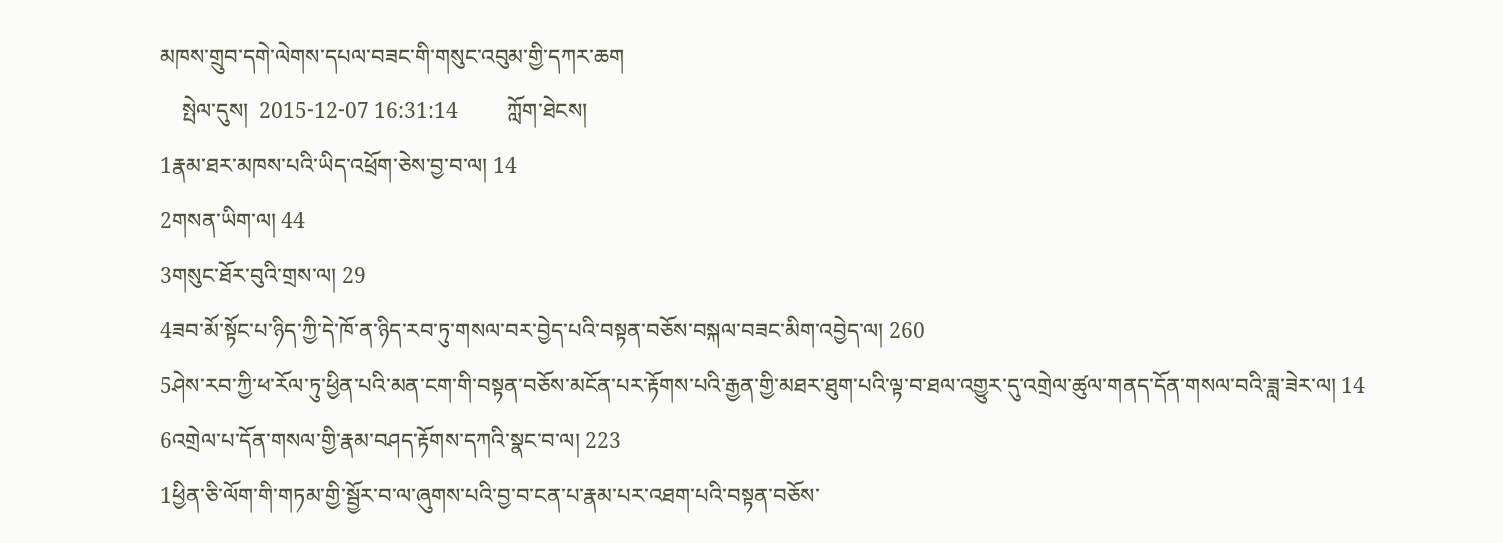མཁས་གྲུབ་དགེ་ལེགས་དཔལ་བཟང་གི་གསུང་འབུམ་གྱི་དཀར་ཆག
    སྤེལ་དུས།  2015-12-07 16:31:14         ཀློག་ཐེངས།
1རྣམ་ཐར་མཁས་པའི་ཡིད་འཕྲོག་ཅེས་བྱ་བ་ལ། 14
2གསན་ཡིག་ལ། 44
3གསུང་ཐོར་བུའི་གྲས་ལ། 29
4ཟབ་མོ་སྟོང་པ་ཉིད་ཀྱི་དེ་ཁོ་ན་ཉིད་རབ་ཏུ་གསལ་བར་བྱེད་པའི་བསྟན་བཅོས་བསྐལ་བཟང་མིག་འབྱེད་ལ། 260
5ཤེས་རབ་ཀྱི་ཕ་རོལ་ཏུ་ཕྱིན་པའི་མན་ངག་གི་བསྟན་བཅོས་མངོན་པར་རྟོགས་པའི་རྒྱན་གྱི་མཐར་ཐུག་པའི་ལྟ་བ་ཐལ་འགྱུར་དུ་འགྲེལ་ཚུལ་གནད་དོན་གསལ་བའི་ཟླ་ཟེར་ལ། 14
6འགྲེལ་པ་དོན་གསལ་གྱི་རྣམ་བཤད་རྟོགས་དཀའི་སྣང་བ་ལ། 223
1ཕྱིན་ཅི་ལོག་གི་གཏམ་གྱི་སྦྱོར་བ་ལ་ཞུགས་པའི་བྱ་བ་ངན་པ་རྣམ་པར་འཐག་པའི་བསྟན་བཅོས་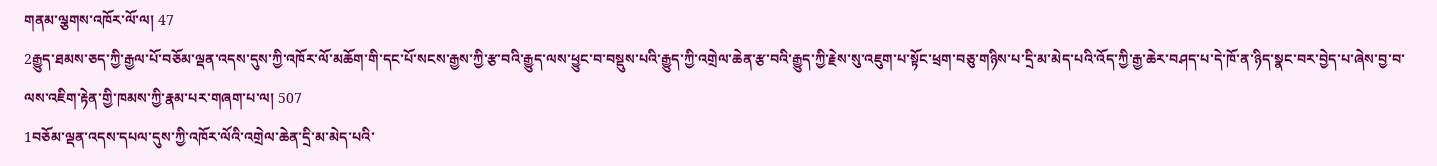གནམ་ལྕགས་འཁོར་ལོ་ལ། 47
2རྒྱུད་ཐམས་ཅད་ཀྱི་རྒྱལ་པོ་བཅོམ་ལྡན་འདས་དུས་ཀྱི་འཁོར་ལོ་མཆོག་གི་དང་པོ་སངས་རྒྱས་ཀྱི་རྩ་བའི་རྒྱུད་ལས་ཕྱུང་བ་བསྡུས་པའི་རྒྱུད་ཀྱི་འགྲེལ་ཆེན་རྩ་བའི་རྒྱུད་ཀྱི་རྗེས་སུ་འཇུག་པ་སྟོང་ཕྲག་བཅུ་གཉིས་པ་དྲི་མ་མེད་པའི་འོད་ཀྱི་རྒྱ་ཆེར་བཤད་པ་དེ་ཁོ་ན་ཉིད་སྣང་བར་བྱེད་པ་ཞེས་བྱ་བ་ལས་འཇིག་རྟེན་གྱི་ཁམས་ཀྱི་རྣམ་པར་གཞག་པ་ལ། 507
1བཅོམ་ལྡན་འདས་དཔལ་དུས་ཀྱི་འཁོར་ལོའི་འགྲེལ་ཆེན་དྲི་མ་མེད་པའི་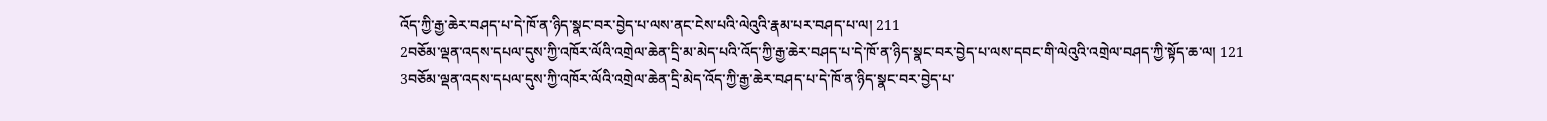འོད་ཀྱི་རྒྱ་ཆེར་བཤད་པ་དེ་ཁོ་ན་ཉིད་སྣང་བར་བྱེད་པ་ལས་ནང་ངེས་པའི་ལེའུའི་རྣམ་པར་བཤད་པ་ལ། 211
2བཅོམ་ལྡན་འདས་དཔལ་དུས་ཀྱི་འཁོར་ལོའི་འགྲེལ་ཆེན་དྲི་མ་མེད་པའི་འོད་ཀྱི་རྒྱ་ཆེར་བཤད་པ་དེ་ཁོ་ན་ཉིད་སྣང་བར་བྱེད་པ་ལས་དབང་གི་ལེའུའི་འགྲེལ་བཤད་ཀྱི་སྟོད་ཆ་ལ། 121
3བཅོམ་ལྡན་འདས་དཔལ་དུས་ཀྱི་འཁོར་ལོའི་འགྲེལ་ཆེན་དྲི་མེད་འོད་ཀྱི་རྒྱ་ཆེར་བཤད་པ་དེ་ཁོ་ན་ཉིད་སྣང་བར་བྱེད་པ་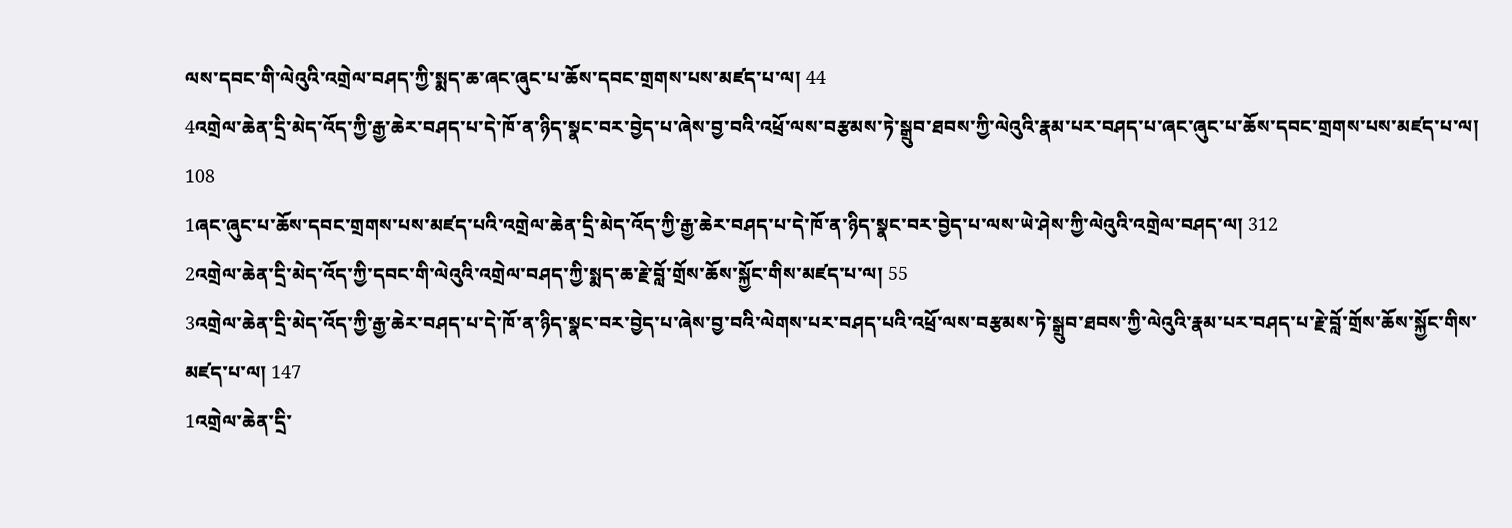ལས་དབང་གི་ལེའུའི་འགྲེལ་བཤད་ཀྱི་སྨད་ཆ་ཞང་ཞུང་པ་ཆོས་དབང་གྲགས་པས་མཛད་པ་ལ། 44
4འགྲེལ་ཆེན་དྲི་མེད་འོད་ཀྱི་རྒྱ་ཆེར་བཤད་པ་དེ་ཁོ་ན་ཉིད་སྣང་བར་བྱེད་པ་ཞེས་བྱ་བའི་འཕྲོ་ལས་བརྩམས་ཏེ་སྒྲུབ་ཐབས་ཀྱི་ལེའུའི་རྣམ་པར་བཤད་པ་ཞང་ཞུང་པ་ཆོས་དབང་གྲགས་པས་མཛད་པ་ལ། 108
1ཞང་ཞུང་པ་ཆོས་དབང་གྲགས་པས་མཛད་པའི་འགྲེལ་ཆེན་དྲི་མེད་འོད་ཀྱི་རྒྱ་ཆེར་བཤད་པ་དེ་ཁོ་ན་ཉིད་སྣང་བར་བྱེད་པ་ལས་ཡེ་ཤེས་ཀྱི་ལེའུའི་འགྲེལ་བཤད་ལ། 312
2འགྲེལ་ཆེན་དྲི་མེད་འོད་ཀྱི་དབང་གི་ལེའུའི་འགྲེལ་བཤད་ཀྱི་སྨད་ཆ་རྗེ་བློ་གྲོས་ཆོས་སྐྱོང་གིས་མཛད་པ་ལ། 55
3འགྲེལ་ཆེན་དྲི་མེད་འོད་ཀྱི་རྒྱ་ཆེར་བཤད་པ་དེ་ཁོ་ན་ཉིད་སྣང་བར་བྱེད་པ་ཞེས་བྱ་བའི་ལེགས་པར་བཤད་པའི་འཕྲོ་ལས་བརྩམས་ཏེ་སྒྲུབ་ཐབས་ཀྱི་ལེའུའི་རྣམ་པར་བཤད་པ་རྗེ་བློ་གྲོས་ཆོས་སྐྱོང་གིས་མཛད་པ་ལ། 147
1འགྲེལ་ཆེན་དྲི་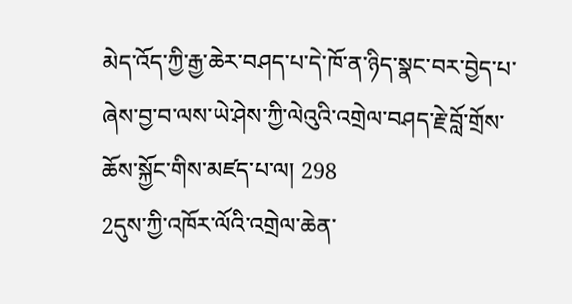མེད་འོད་ཀྱི་རྒྱ་ཆེར་བཤད་པ་དེ་ཁོ་ན་ཉིད་སྣང་བར་བྱེད་པ་ཞེས་བྱ་བ་ལས་ཡེ་ཤེས་ཀྱི་ལེའུའི་འགྲེལ་བཤད་རྗེ་བློ་གྲོས་ཆོས་སྐྱོང་གིས་མཛད་པ་ལ། 298
2དུས་ཀྱི་འཁོར་ལོའི་འགྲེལ་ཆེན་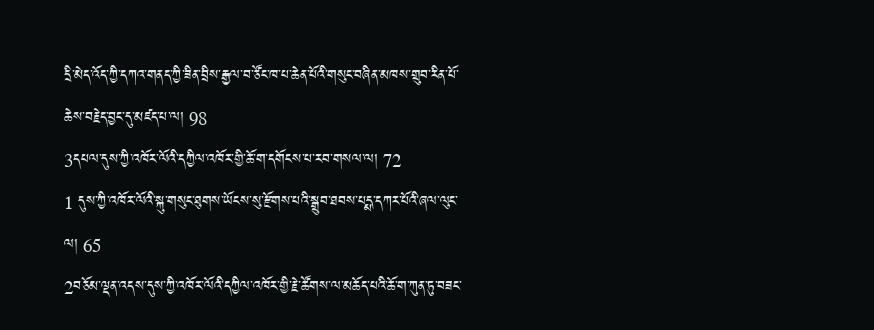དྲི་མེད་འོད་ཀྱི་དཀའ་གནད་ཀྱི་ཟིན་བྲིས་རྒྱལ་བ་ཙོང་ཁ་པ་ཆེན་པོའི་གསུང་བཞིན་མཁས་གྲུབ་རིན་པོ་ཆེས་བརྗེད་བྱང་དུ་མཛད་པ་ལ། 98
3དཔལ་དུས་ཀྱི་འཁོར་ལོའི་དཀྱིལ་འཁོར་གྱི་ཆོ་ག་དགོངས་པ་རབ་གསལ་ལ། 72
1 དུས་ཀྱི་འཁོར་ལོའི་སྐུ་གསུང་ཐུགས་ཡོངས་སུ་རྫོགས་པའི་སྒྲུབ་ཐབས་པདྨ་དཀར་པོའི་ཞལ་ལུང་ལ། 65
2བཅོམ་ལྡན་འདས་དུས་ཀྱི་འཁོར་ལོའི་དཀྱིལ་འཁོར་གྱི་རྗེ་ཚོགས་ལ་མཆོད་པའི་ཆོ་ག་ཀུན་ཏུ་བཟང་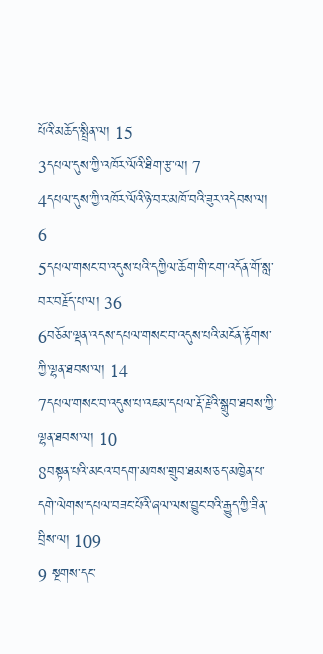པོའི་མཆོད་སྤྲིན་ལ། 15
3དཔལ་དུས་ཀྱི་འཁོར་ལོའི་ཐིག་རྩ་ལ། 7
4དཔལ་དུས་ཀྱི་འཁོར་ལོའི་ཉེ་བར་མཁོ་བའི་ཟུར་འདེབས་ལ། 6
5དཔལ་གསང་བ་འདུས་པའི་དཀྱིལ་ཆོག་གི་ངག་འདོན་གོ་སླ་བར་བརྗོད་པ་ལ། 36
6བཅོམ་ལྡན་འདས་དཔལ་གསང་བ་འདུས་པའི་མངོན་རྟོགས་ཀྱི་ལྷན་ཐབས་ལ། 14
7དཔལ་གསང་བ་འདུས་པ་འཇམ་དཔལ་རྡོ་རྗེའི་སྒྲུབ་ཐབས་ཀྱི་ལྷན་ཐབས་ལ། 10
8བསྟན་པའི་མངའ་བདག་མཁས་གྲུབ་ཐམས་ཅད་མཁྱེན་པ་དགེ་ལེགས་དཔལ་བཟང་པོའི་ཞལ་ལས་བྱུང་བའི་རྒྱུད་ཀྱི་ཟིན་བྲིས་ལ། 109
9 སྔགས་དང་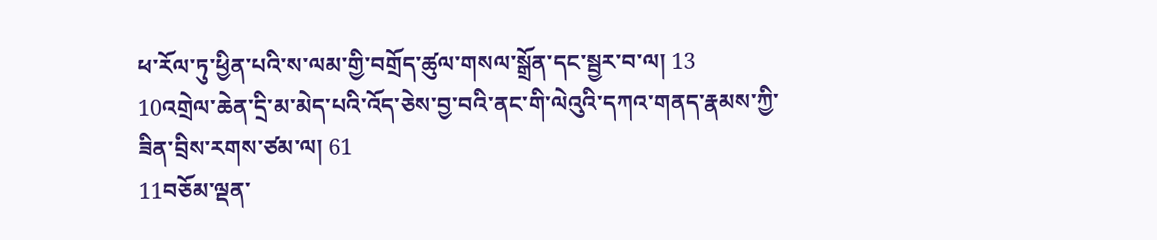ཕ་རོལ་ཏུ་ཕྱིན་པའི་ས་ལམ་གྱི་བགྲོད་ཚུལ་གསལ་སྒྲོན་དང་སྦྱར་བ་ལ། 13
10འགྲེལ་ཆེན་དྲི་མ་མེད་པའི་འོད་ཅེས་བྱ་བའི་ནང་གི་ལེའུའི་དཀའ་གནད་རྣམས་ཀྱི་ཟིན་བྲིས་རགས་ཙམ་ལ། 61
11བཅོམ་ལྡན་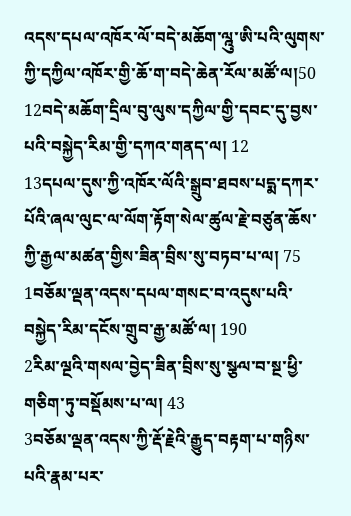འདས་དཔལ་འཁོར་ལོ་བདེ་མཆོག་ལྰུ་ཨི་པའི་ལུགས་ཀྱི་དཀྱིལ་འཁོར་གྱི་ཆོ་ག་བདེ་ཆེན་རོལ་མཚོ་ལ།50
12བདེ་མཆོག་དྲིལ་བུ་ལུས་དཀྱིལ་གྱི་དབང་དུ་བྱས་པའི་བསྐྱེད་རིམ་གྱི་དཀའ་གནད་ལ། 12
13དཔལ་དུས་ཀྱི་འཁོར་ལོའི་སྒྲུབ་ཐབས་པདྨ་དཀར་པོའི་ཞལ་ལུང་ལ་ལོག་རྟོག་སེལ་ཚུལ་རྗེ་བཙུན་ཆོས་ཀྱི་རྒྱལ་མཚན་གྱིས་ཟིན་བྲིས་སུ་བཏབ་པ་ལ། 75
1བཅོམ་ལྡན་འདས་དཔལ་གསང་བ་འདུས་པའི་བསྐྱེད་རིམ་དངོས་གྲུབ་རྒྱ་མཚོ་ལ། 190
2རིམ་ལྔའི་གསལ་བྱེད་ཟིན་བྲིས་སུ་སྩལ་བ་སྔ་ཕྱི་གཅིག་ཏུ་བསྡོམས་པ་ལ། 43
3བཅོམ་ལྡན་འདས་ཀྱི་རྡོ་རྗེའི་རྒྱུད་བརྟག་པ་གཉིས་པའི་རྣམ་པར་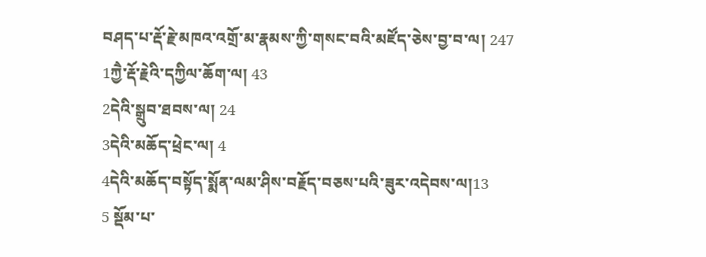བཤད་པ་རྡོ་རྗེ་མཁའ་འགྲོ་མ་རྣམས་ཀྱི་གསང་བའི་མཛོད་ཅེས་བྱ་བ་ལ། 247
1ཀྱཻ་རྡོ་རྗེའི་དཀྱིལ་ཆོག་ལ། 43
2དེའི་སྒྲུབ་ཐབས་ལ། 24
3དེའི་མཆོད་ཕྲེང་ལ། 4
4དེའི་མཆོད་བསྟོད་སྨོན་ལམ་ཤིས་བརྗོད་བཅས་པའི་ཟུར་འདེབས་ལ།13
5 སྡོམ་པ་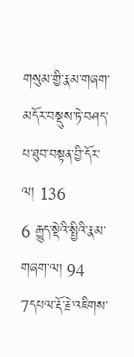གསུམ་གྱི་རྣམ་གཞག་མདོར་བསྡུས་ཏེ་བཤད་པ་ཐུབ་བསྟན་བྱི་དོར་ལ། 136
6 རྒྱུད་སྡེའི་སྤྱིའི་རྣམ་གཞག་ལ། 94
7དཔལ་རྡོ་རྗེ་འཇིགས་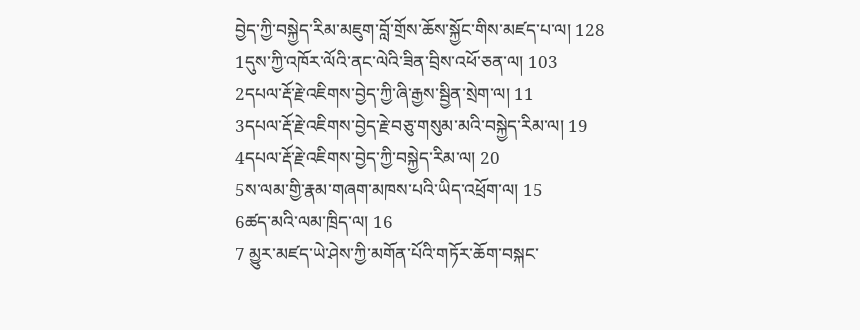བྱེད་ཀྱི་བསྐྱེད་རིམ་མཇུག་བློ་གྲོས་ཆོས་སྐྱོང་གིས་མཛད་པ་ལ། 128
1དུས་ཀྱི་འཁོར་ལོའི་ནང་ལེའི་ཟིན་བྲིས་འཕོ་ཅན་ལ། 103
2དཔལ་རྡོ་རྗེ་འཇིགས་བྱེད་ཀྱི་ཞི་རྒྱས་སྦྱིན་སྲེག་ལ། 11
3དཔལ་རྡོ་རྗེ་འཇིགས་བྱེད་རྗེ་བཅུ་གསུམ་མའི་བསྐྱེད་རིམ་ལ། 19
4དཔལ་རྡོ་རྗེ་འཇིགས་བྱེད་ཀྱི་བསྐྱེད་རིམ་ལ། 20
5ས་ལམ་གྱི་རྣམ་གཞག་མཁས་པའི་ཡིད་འཕྲོག་ལ། 15
6ཚད་མའི་ལམ་ཁྲིད་ལ། 16
7 མྱུར་མཛད་ཡེ་ཤེས་ཀྱི་མགོན་པོའི་གཏོར་ཆོག་བསྐང་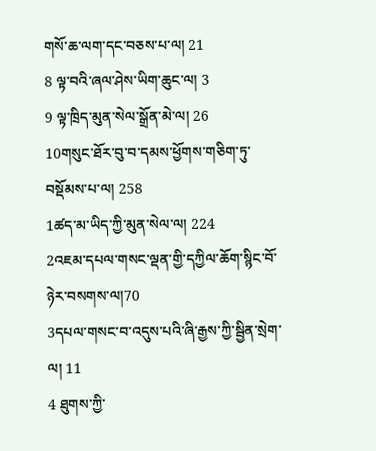གསོ་ཆ་ལག་དང་བཅས་པ་ལ། 21
8 ལྟ་བའི་ཞལ་ཤེས་ཡིག་ཆུང་ལ། 3
9 ལྟ་ཁྲིད་མུན་སེལ་སྒྲོན་མེ་ལ། 26
10གསུང་ཐོར་བུ་བ་དམས་ཕྱོགས་གཅིག་ཏུ་བསྡོམས་པ་ལ། 258
1ཚད་མ་ཡིད་ཀྱི་མུན་སེལ་ལ། 224
2འཇམ་དཔལ་གསང་ལྡན་གྱི་དཀྱིལ་ཆོག་སྙིང་བོ་ཉེར་བསགས་ལ།70
3དཔལ་གསང་བ་འདུས་པའི་ཞི་རྒྱས་ཀྱི་སྦྱིན་སྲེག་ལ། 11
4 ཐུགས་ཀྱི་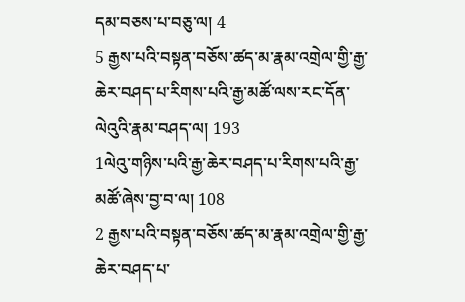དམ་བཅས་པ་བཅུ་ལ། 4
5 རྒྱས་པའི་བསྟན་བཅོས་ཚད་མ་རྣམ་འགྲེལ་གྱི་རྒྱ་ཆེར་བཤད་པ་རིགས་པའི་རྒྱ་མཚོ་ལས་རང་དོན་ལེའུའི་རྣམ་བཤད་ལ། 193
1ལེའུ་གཉིས་པའི་རྒྱ་ཆེར་བཤད་པ་རིགས་པའི་རྒྱ་མཚོ་ཞེས་བྱ་བ་ལ། 108
2 རྒྱས་པའི་བསྟན་བཅོས་ཚད་མ་རྣམ་འགྲེལ་གྱི་རྒྱ་ཆེར་བཤད་པ་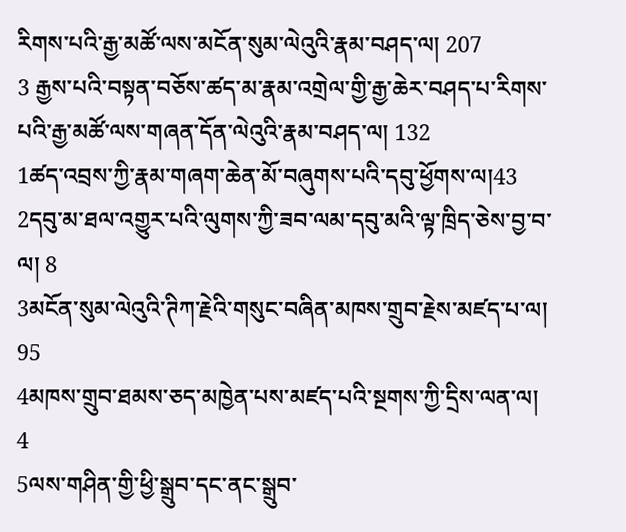རིགས་པའི་རྒྱ་མཚོ་ལས་མངོན་སུམ་ལེའུའི་རྣམ་བཤད་ལ། 207
3 རྒྱས་པའི་བསྟན་བཅོས་ཚད་མ་རྣམ་འགྲེལ་གྱི་རྒྱ་ཆེར་བཤད་པ་རིགས་པའི་རྒྱ་མཚོ་ལས་གཞན་དོན་ལེའུའི་རྣམ་བཤད་ལ། 132
1ཚད་འབྲས་ཀྱི་རྣམ་གཞག་ཆེན་མོ་བཞུགས་པའི་དབུ་ཕྱོགས་ལ།43
2དབུ་མ་ཐལ་འགྱུར་པའི་ལུགས་ཀྱི་ཟབ་ལམ་དབུ་མའི་ལྟ་ཁྲིད་ཅེས་བྱ་བ་ལ། 8
3མངོན་སུམ་ལེའུའི་ཊིཀ་རྗེའི་གསུང་བཞིན་མཁས་གྲུབ་རྗེས་མཛད་པ་ལ། 95
4མཁས་གྲུབ་ཐམས་ཅད་མཁྱེན་པས་མཛད་པའི་སྔགས་ཀྱི་དྲིས་ལན་ལ། 4
5ལས་གཤིན་གྱི་ཕྱི་སྒྲུབ་དང་ནང་སྒྲུབ་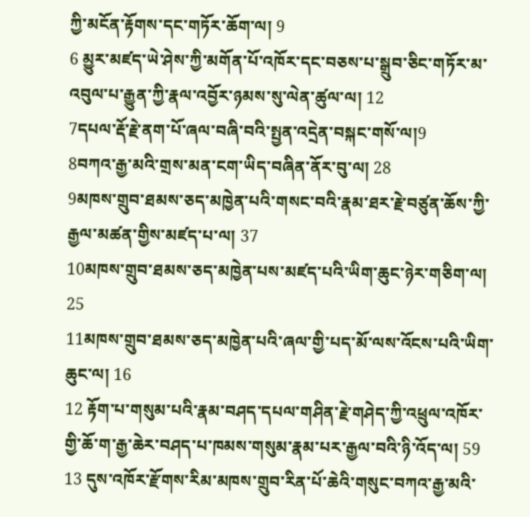ཀྱི་མངོན་རྟོགས་དང་གཏོར་ཆོག་ལ། 9
6 མྱུར་མཛད་ཡེ་ཤེས་ཀྱི་མགོན་པོ་འཁོར་དང་བཅས་པ་སྒྲུབ་ཅིང་གཏོར་མ་འབུལ་པ་རྒྱུན་ཀྱི་རྣལ་འབྱོར་ཉམས་སུ་ལེན་ཚུལ་ལ། 12
7དཔལ་རྡོ་རྗེ་ནག་པོ་ཞལ་བཞི་བའི་སྤྱན་འདྲེན་བསྐང་གསོ་ལ།9
8བཀའ་རྒྱ་མའི་གྲས་མན་ངག་ཡིད་བཞིན་ནོར་བུ་ལ། 28
9མཁས་གྲུབ་ཐམས་ཅད་མཁྱེན་པའི་གསང་བའི་རྣམ་ཐར་རྗེ་བཙུན་ཆོས་ཀྱི་རྒྱལ་མཚན་གྱིས་མཛད་པ་ལ། 37
10མཁས་གྲུབ་ཐམས་ཅད་མཁྱེན་པས་མཛད་པའི་ཡིག་ཆུང་ཉེར་གཅིག་ལ། 25
11མཁས་གྲུབ་ཐམས་ཅད་མཁྱེན་པའི་ཞལ་གྱི་པད་མོ་ལས་འོངས་པའི་ཡིག་ཆུང་ལ། 16
12 རྟོག་པ་གསུམ་པའི་རྣམ་བཤད་དཔལ་གཤིན་རྗེ་གཤེད་ཀྱི་འཕྲུལ་འཁོར་གྱི་ཆོ་ག་རྒྱ་ཆེར་བཤད་པ་ཁམས་གསུམ་རྣམ་པར་རྒྱལ་བའི་ཉི་འོད་ལ། 59
13 དུས་འཁོར་རྫོགས་རིམ་མཁས་གྲུབ་རིན་པོ་ཆེའི་གསུང་བཀའ་རྒྱ་མའི་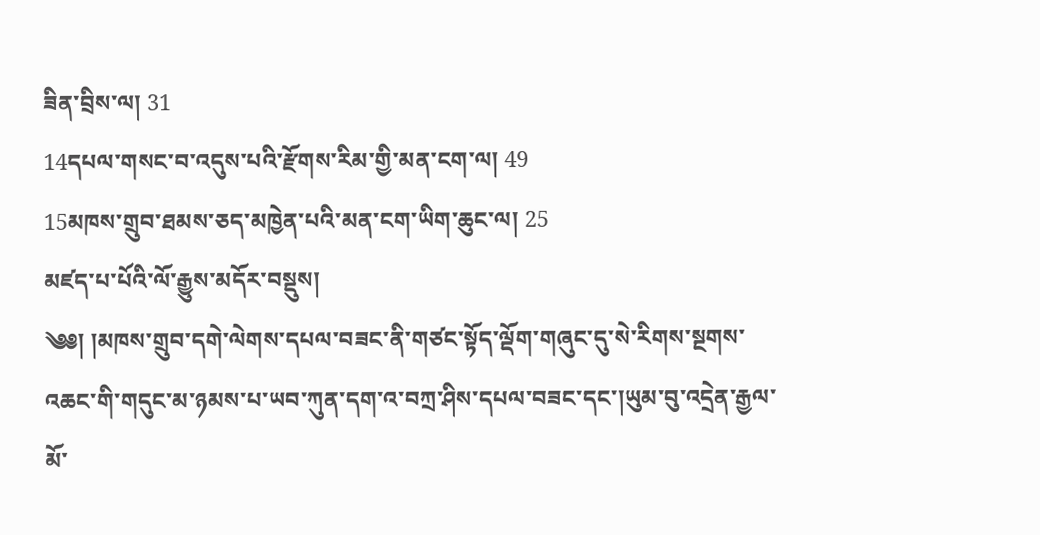ཟིན་བྲིས་ལ། 31
14དཔལ་གསང་བ་འདུས་པའི་རྫོགས་རིམ་གྱི་མན་ངག་ལ། 49
15མཁས་གྲུབ་ཐམས་ཅད་མཁྱེན་པའི་མན་ངག་ཡིག་ཆུང་ལ། 25
མཛད་པ་པོའི་ལོ་རྒྱུས་མདོར་བསྡུས།
༄༅། །མཁས་གྲུབ་དགེ་ལེགས་དཔལ་བཟང་ནི་གཙང་སྟོད་ལྡོག་གཞུང་དུ་སེ་རིགས་སྔགས་འཆང་གི་གདུང་མ་ཉམས་པ་ཡབ་ཀུན་དག་འ་བཀྲ་ཤིས་དཔལ་བཟང་དང་།ཡུམ་བུ་འདྲེན་རྒྱལ་མོ་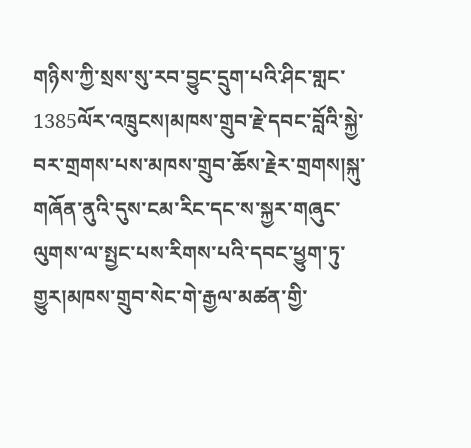གཉིས་ཀྱི་སྲས་སུ་རབ་བྱུང་དྲུག་པའི་ཤིང་གླང་1385ལོར་འཁྲུངས།མཁས་གྲུབ་རྗེ་དབང་བློའི་སྐྱེ་བར་གྲགས་པས་མཁས་གྲུབ་ཆོས་རྗེར་གྲགས།སྐུ་གཞོན་ནུའི་དུས་ངམ་རིང་དང་ས་སྐྱར་གཞུང་ལུགས་ལ་སྤྱང་པས་རིགས་པའི་དབང་ཕྱུག་ཏུ་གྱུར།མཁས་གྲུབ་སེང་གེ་རྒྱལ་མཚན་གྱི་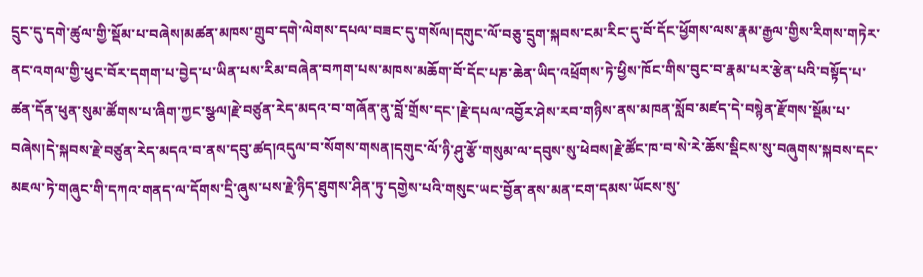དྲུང་དུ་དགེ་ཚུལ་གྱི་སྡོམ་པ་བཞེས།མཚན་མཁས་གྲུབ་དགེ་ལེགས་དཔལ་བཟང་དུ་གསོལ།དགུང་ལོ་བཅུ་དྲུག་སྐབས་ངམ་རིང་དུ་བོ་དོང་ཕྱོགས་ལས་རྣམ་རྒྱལ་གྱིས་རིགས་གཏེར་ནང་འགལ་གྱི་ཕུང་བོར་དགག་པ་བྱེད་པ་ཡིན་པས་རིམ་བཞེན་བཀག་པས་མཁས་མཆོག་བོ་དོང་པཎ་ཆེན་ཡིད་འཕྲོགས་ཏེ་ཕྱིས་ཁོང་གིས་བུང་བ་རྣམ་པར་རྩེན་པའི་བསྟོད་པ་ཚན་དོན་ཕུན་སུམ་ཚོགས་པ་ཞིག་ཀྱང་སྩལ།རྗེ་བཙུན་རེད་མདའ་བ་གཞོན་ནུ་བློ་གྲོས་དང་།རྗེ་དཔལ་འབྱོར་ཤེས་རབ་གཉིས་ནས་མཁན་སློབ་མཛད་དེ་བསྙེན་རྫོགས་སྡོམ་པ་བཞེས།དེ་སྐབས་རྗེ་བཙུན་རེད་མདའ་བ་ནས་དབུ་ཚད།འདུལ་བ་སོགས་གསན།དགུང་ལོ་ཉི་ཤུ་རྩོ་གསུམ་ལ་དབུས་སུ་ཕེབས།རྗེ་ཚོང་ཁ་བ་སེ་རེ་ཆོས་སྡིངས་སུ་བཞུགས་སྐབས་དང་མཇལ་ཏེ་གཞུང་གི་དཀའ་གནད་ལ་དོགས་དྲི་ཞུས་པས་རྗེ་ཉིད་ཐུགས་ཤིན་ཏུ་དགྱེས་པའི་གསུང་ཡང་བྱོན་ནས་མན་ངག་དམས་ཡོངས་སུ་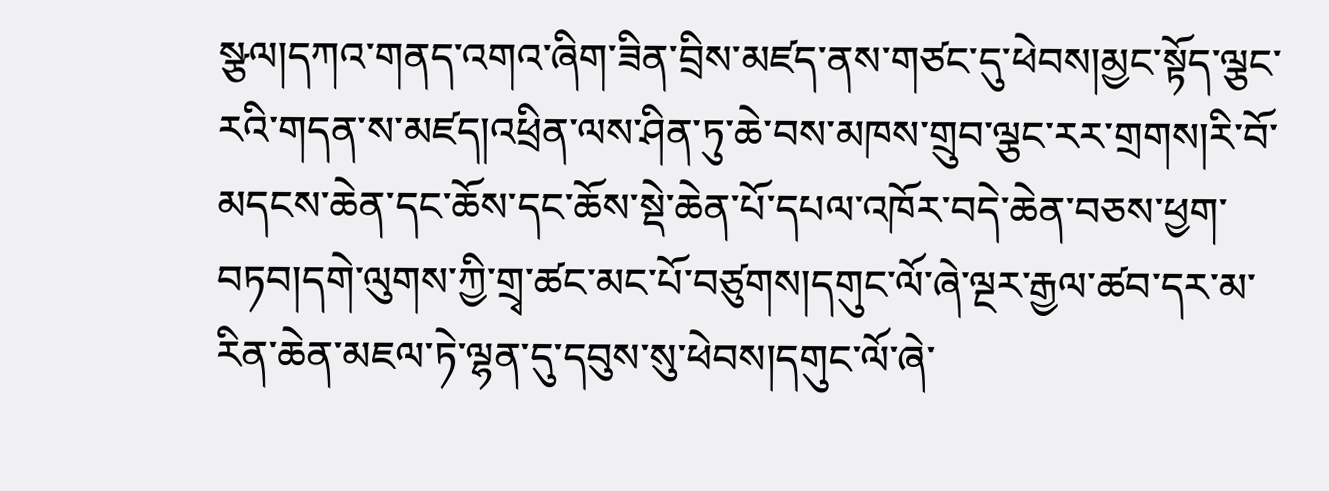སྩལ།དཀའ་གནད་འགའ་ཞིག་ཟིན་བྲིས་མཛད་ནས་གཙང་དུ་ཕེབས།མྱང་སྟོད་ལྕང་རའི་གདན་ས་མཛད།འཕྲིན་ལས་ཤིན་ཏུ་ཆེ་བས་མཁས་གྲུབ་ལྕང་རར་གྲགས།རི་བོ་མདངས་ཆེན་དང་ཆོས་དང་ཆོས་སྡེ་ཆེན་པོ་དཔལ་འཁོར་བདེ་ཆེན་བཅས་ཕྱག་བཏབ།དགེ་ལུགས་ཀྱི་གྲྭ་ཚང་མང་པོ་བཙུགས།དགུང་ལོ་ཞེ་ལྔར་རྒྱལ་ཚབ་དར་མ་རིན་ཆེན་མཇལ་ཏེ་ལྷན་དུ་དབུས་སུ་ཕེབས།དགུང་ལོ་ཞེ་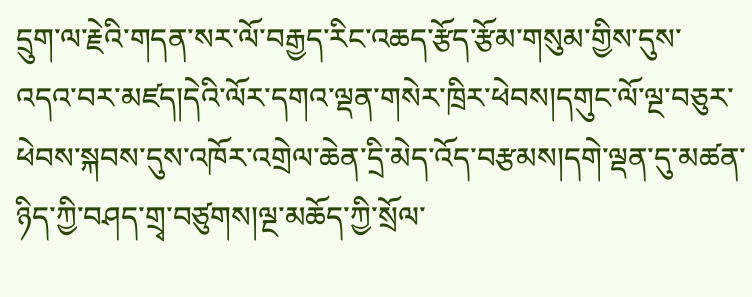དྲུག་ལ་རྗེའི་གདན་སར་ལོ་བརྒྱད་རིང་འཆད་རྩོད་རྩོམ་གསུམ་གྱིས་དུས་འདའ་བར་མཛད།དེའི་ལོར་དགའ་ལྡན་གསེར་ཁྲིར་ཕེབས།དགུང་ལོ་ལྔ་བཅུར་ཕེབས་སྐབས་དུས་འཁོར་འགྲེལ་ཆེན་དྲི་མེད་འོད་བརྩམས།དགེ་ལྡན་དུ་མཚན་ཉིད་ཀྱི་བཤད་གྲྭ་བཙུགས།ལྔ་མཆོད་ཀྱི་སྲོལ་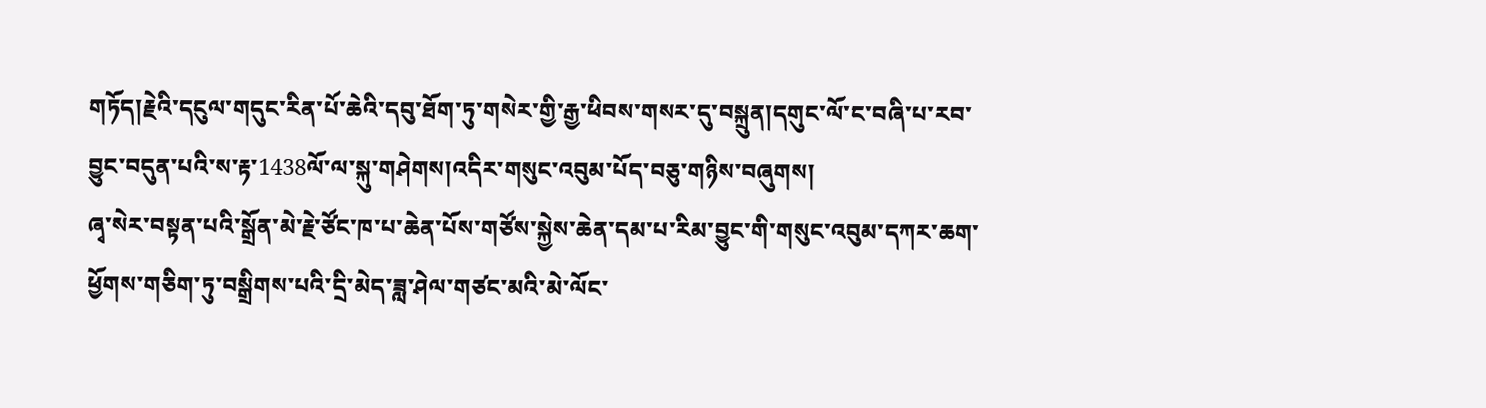གཏོད།རྗེའི་དངུལ་གདུང་རིན་པོ་ཆེའི་དབུ་ཐོག་ཏུ་གསེར་གྱི་རྒྱ་ཕིབས་གསར་དུ་བསྐྲུན།དགུང་ལོ་ང་བཞི་པ་རབ་བྱུང་བདུན་པའི་ས་རྟ་1438ལོ་ལ་སྐུ་གཤེགས།འདིར་གསུང་འབུམ་པོད་བཅུ་གཉིས་བཞུགས།
ཞྭ་སེར་བསྟན་པའི་སྒྲོན་མེ་རྗེ་ཙོང་ཁ་པ་ཆེན་པོས་གཙོས་སྐྱེས་ཆེན་དམ་པ་རིམ་བྱུང་གི་གསུང་འབུམ་དཀར་ཆག་ཕྱོགས་གཅིག་ཏུ་བསྒྲིགས་པའི་དྲི་མེད་ཟླ་ཤེལ་གཙང་མའི་མེ་ལོང་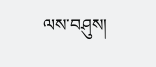ལས་བཤུས།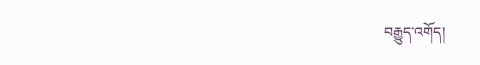བརྒྱུད་འགོད།